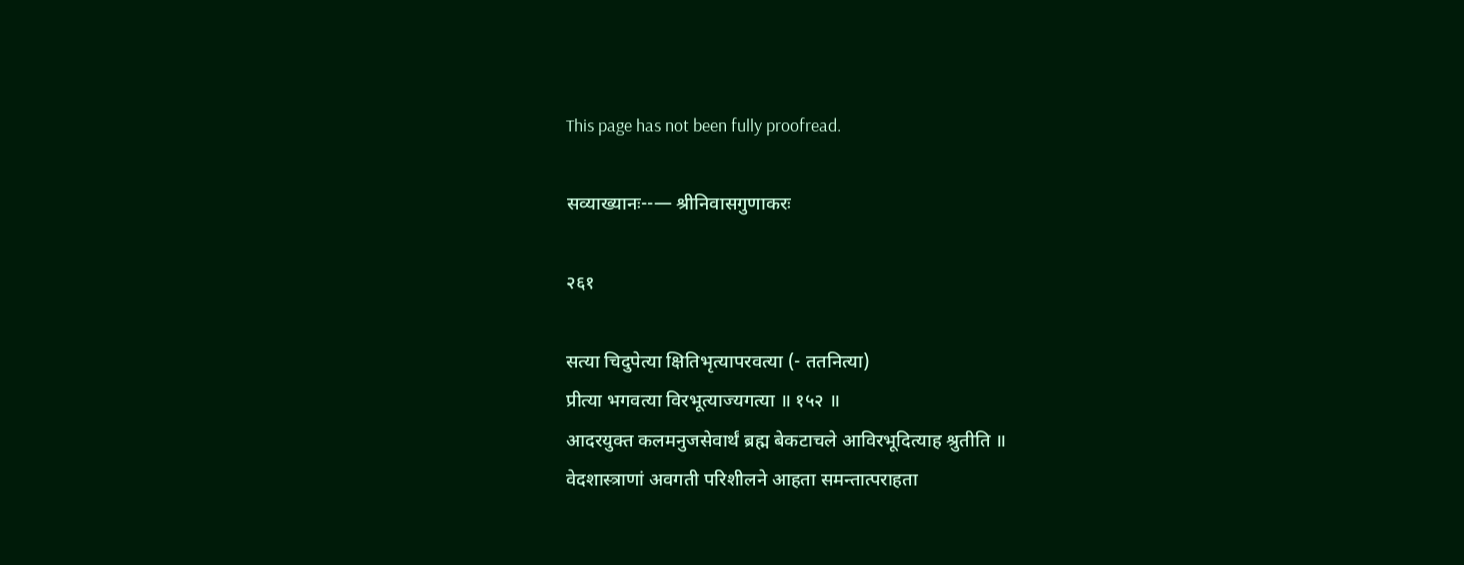This page has not been fully proofread.

सव्याख्यानः--— श्रीनिवासगुणाकरः

२६१

सत्या चिदुपेत्या क्षितिभृत्यापरवत्या (- ततनित्या)
प्रीत्या भगवत्या विरभूत्याज्यगत्या ॥ १५२ ॥
आदरयुक्त कलमनुजसेवार्थं ब्रह्म बेकटाचले आविरभूदित्याह श्रुतीति ॥
वेदशास्त्राणां अवगती परिशीलने आहता समन्तात्पराहता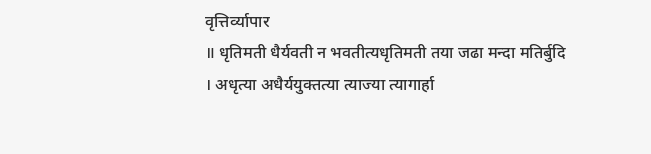वृत्तिर्व्यापार
॥ धृतिमती धैर्यवती न भवतीत्यधृतिमती तया जढा मन्दा मतिर्बुदि
। अधृत्या अधैर्ययुक्तत्या त्याज्या त्यागार्हा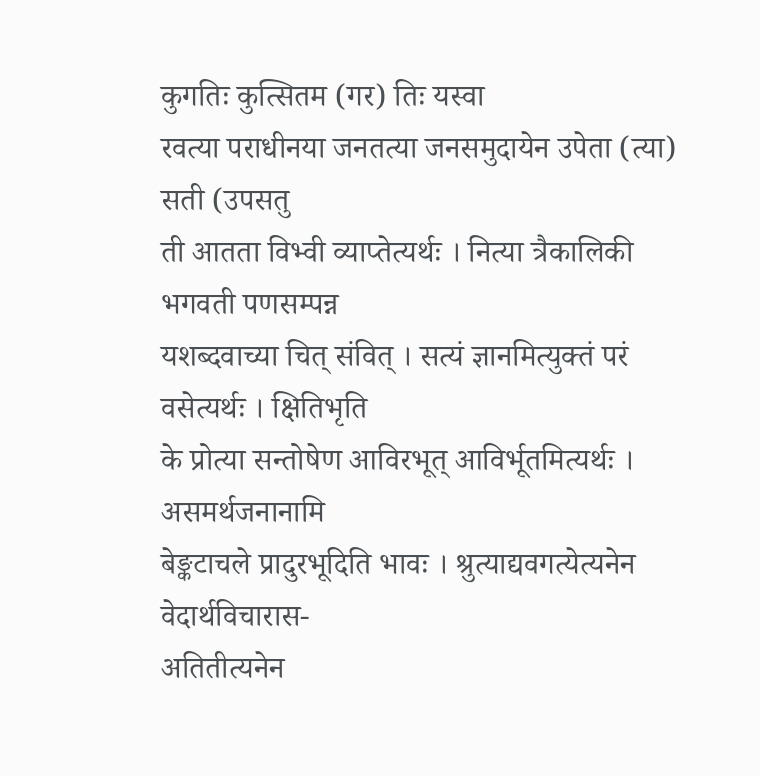कुगतिः कुत्सितम (गर) तिः यस्वा
रवत्या पराधीनया जनतत्या जनसमुदायेन उपेता (त्या) सती (उपसतु
ती आतता विभ्वी व्याप्तेत्यर्थः । नित्या त्रैकालिकी भगवती पणसम्पन्न
यशब्दवाच्या चित् संवित् । सत्यं ज्ञानमित्युक्तं परं वसेत्यर्थः । क्षितिभृति
के प्रोत्या सन्तोषेण आविरभूत् आविर्भूतमित्यर्थः । असमर्थजनानामि
बेङ्कटाचले प्रादुरभूदिति भावः । श्रुत्याद्यवगत्येत्यनेन वेदार्थविचारास-
अतितीत्यनेन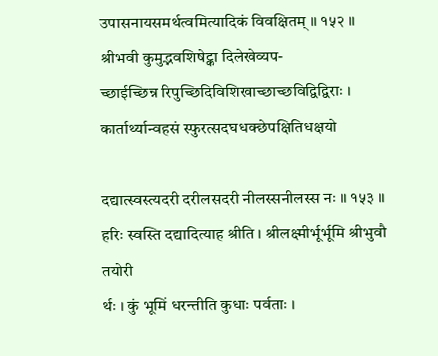उपासनायसमर्थत्वमित्यादिकं विवक्षितम् ॥ १५२ ॥
श्रीभवी कुमुद्भवशिषेट्का दिलेखेव्यप-
च्छाईच्छिन्न रिपुच्छिदिविशिखाच्छाच्छविद्विद्विराः ।
कार्तार्थ्यान्वहसं स्फुरत्सदघधक्छेपक्षितिधक्षयो

दद्यात्स्वस्त्यदरी दरीलसदरी नीलस्सनीलस्स नः ॥ १५३ ॥
हरिः स्वस्ति दद्यादित्याह श्रीति । श्रीलक्ष्मीर्भूर्भूमि श्रीभुवौ तयोरी
र्थः । कुं भूमिं धरन्तीति कुधाः पर्वताः ।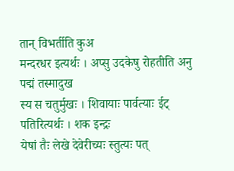तान् विभर्तीति कुअ
मन्दरधर इत्यर्थः । अप्सु उदकेषु रोहतीति अनु पद्मं तस्मादुख
स्य स चतुर्मुखः । शिवायाः पार्वत्याः ईट् पतिरित्यर्थः । शक इन्द्रः
येषां तैः लेखे देवेरीच्यः स्तुत्यः पत्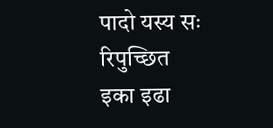पादो यस्य सः रिपुच्छित
इका इढा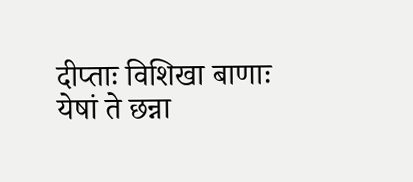दीप्ताः विशिखा बाणाः येषां ते छन्ना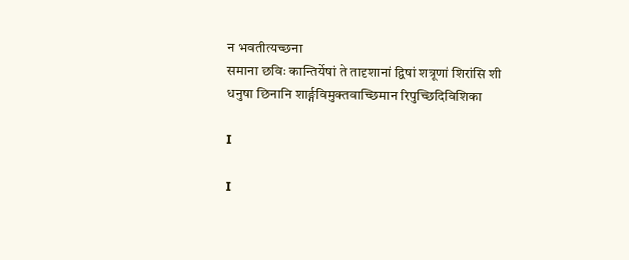न भवतीत्यच्छना
समाना छविः कान्तिर्येषां ते तादृशानां द्विषां शत्रूणां शिरांसि शी
धनुषा छिनानि शार्ङ्गविमुक्तवाच्छिमान रिपुच्छिदिविशिका

I

I